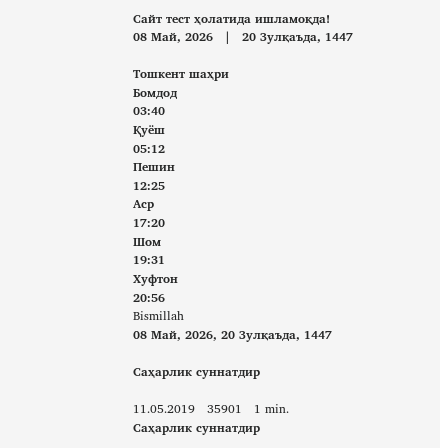Сайт тест ҳолатида ишламоқда!
08 Май, 2026   |   20 Зулқаъда, 1447

Тошкент шаҳри
Бомдод
03:40
Қуёш
05:12
Пешин
12:25
Аср
17:20
Шом
19:31
Хуфтон
20:56
Bismillah
08 Май, 2026, 20 Зулқаъда, 1447

Саҳарлик суннатдир

11.05.2019   35901   1 min.
Саҳарлик суннатдир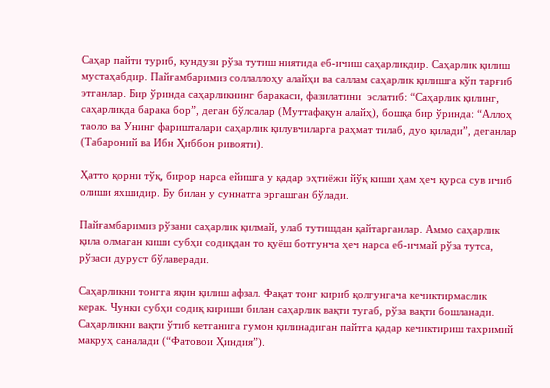Саҳар пайти туриб, кундузи рўза тутиш ниятида еб-ичиш саҳарликдир. Саҳарлик қилиш мустаҳабдир. Пайғамбаримиз соллаллоҳу алайҳи ва саллам саҳарлик қилишга кўп тарғиб этганлар. Бир ўринда саҳарликнинг баракаси, фазилатини  эслатиб: “Саҳарлик қилинг, саҳарликда барака бор”, деган бўлсалар (Муттафақун алайҳ), бошқа бир ўринда: “Аллоҳ таоло ва Унинг фаришталари саҳарлик қилувчиларга раҳмат тилаб, дуо қилади”, деганлар (Табароний ва Ибн Ҳиббон ривояти).

Ҳатто қорни тўқ, бирор нарса ейишга у қадар эҳтиёжи йўқ киши ҳам ҳеч қурса сув ичиб олиши яхшидир. Бу билан у суннатга эргашган бўлади.

Пайғамбаримиз рўзани саҳарлик қилмай, улаб тутишдан қайтарганлар. Аммо саҳарлик қила олмаган киши субҳи содиқдан то қуёш ботгунча ҳеч нарса еб-ичмай рўза тутса, рўзаси дуруст бўлаверади.

Саҳарликни тонгга яқин қилиш афзал. Фақат тонг кириб қолгунгача кечиктирмаслик керак. Чунки субҳи содиқ кириши билан саҳарлик вақти тугаб, рўза вақти бошланади. Саҳарликни вақти ўтиб кетганига гумон қилинадиган пайтга қадар кечиктириш тахримий макруҳ саналади (“Фатовои Ҳиндия”).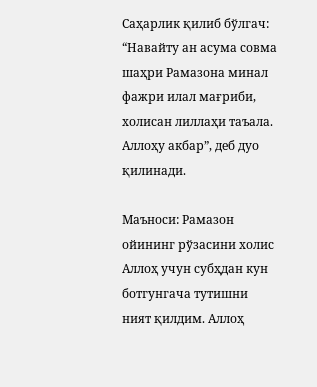Саҳарлик қилиб бўлгач: “Навайту ан асума совма шаҳри Рамазона минал фажри илал мағриби, холисан лиллаҳи таъала. Аллоҳу акбар”, деб дуо қилинади.

Маъноси: Рамазон ойининг рўзасини холис Аллоҳ учун субҳдан кун ботгунгача тутишни ният қилдим. Аллоҳ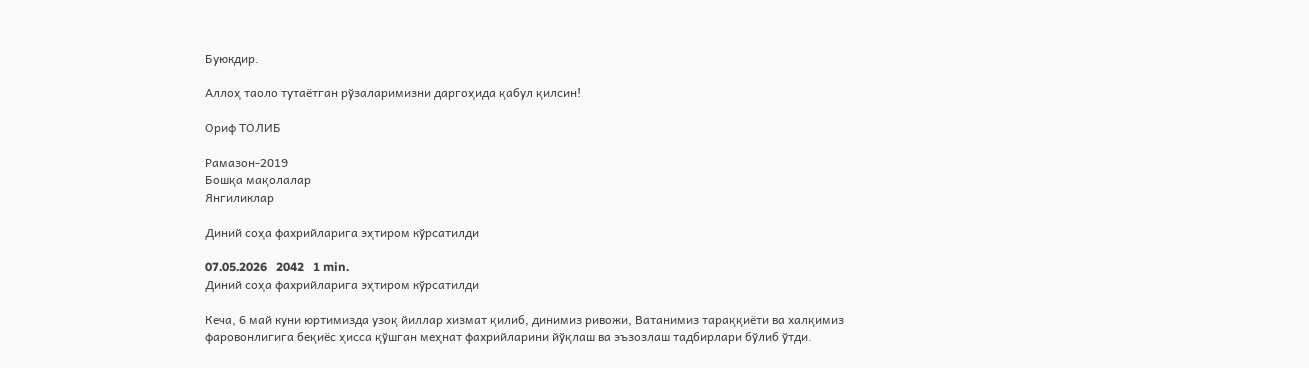Буюкдир.

Аллоҳ таоло тутаётган рўзаларимизни даргоҳида қабул қилсин!

Ориф ТОЛИБ

Рамазон-2019
Бошқа мақолалар
Янгиликлар

Диний соҳа фахрийларига эҳтиром кўрсатилди

07.05.2026   2042   1 min.
Диний соҳа фахрийларига эҳтиром кўрсатилди

Кеча, 6 май куни юртимизда узоқ йиллар хизмат қилиб, динимиз ривожи, Ватанимиз тараққиёти ва халқимиз фаровонлигига беқиёс ҳисса қўшган меҳнат фахрийларини йўқлаш ва эъзозлаш тадбирлари бўлиб ўтди.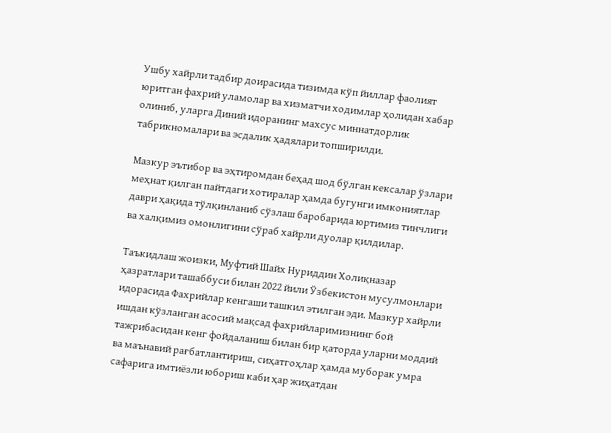Ушбу хайрли тадбир доирасида тизимда кўп йиллар фаолият юритган фахрий уламолар ва хизматчи ходимлар ҳолидан хабар олиниб, уларга Диний идоранинг махсус миннатдорлик табрикномалари ва эсдалик ҳадялари топширилди.

Мазкур эътибор ва эҳтиромдан беҳад шод бўлган кексалар ўзлари меҳнат қилган пайтдаги хотиралар ҳамда бугунги имкониятлар даври ҳақида тўлқинланиб сўзлаш баробарида юртимиз тинчлиги ва халқимиз омонлигини сўраб хайрли дуолар қилдилар.

Таъкидлаш жоизки, Муфтий Шайх Нуриддин Холиқназар ҳазратлари ташаббуси билан 2022 йили Ўзбекистон мусулмонлари идорасида Фахрийлар кенгаши ташкил этилган эди. Мазкур хайрли ишдан кўзланган асосий мақсад фахрийларимизнинг бой тажрибасидан кенг фойдаланиш билан бир қаторда уларни моддий ва маънавий рағбатлантириш, сиҳатгоҳлар ҳамда муборак умра сафарига имтиёзли юбориш каби ҳар жиҳатдан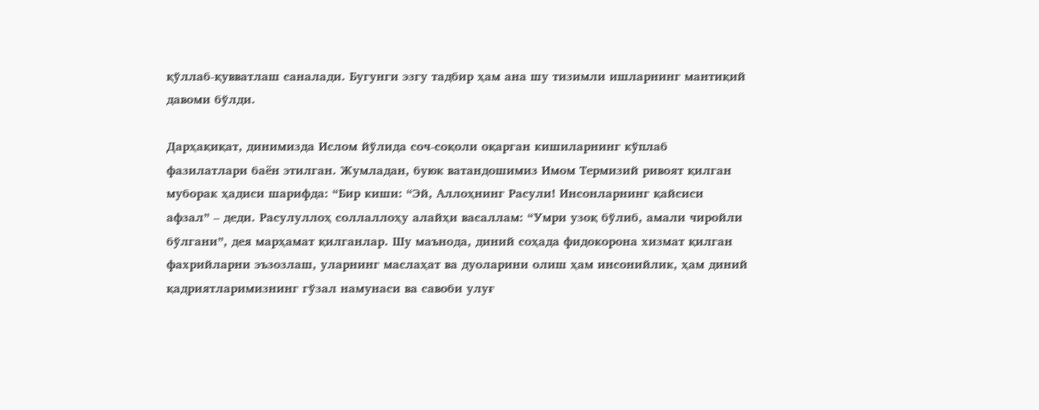қўллаб-қувватлаш саналади. Бугунги эзгу тадбир ҳам ана шу тизимли ишларнинг мантиқий давоми бўлди.

Дарҳақиқат, динимизда Ислом йўлида соч-соқоли оқарган кишиларнинг кўплаб фазилатлари баён этилган. Жумладан, буюк ватандошимиз Имом Термизий ривоят қилган муборак ҳадиси шарифда: “Бир киши: “Эй, Аллоҳнинг Расули! Инсонларнинг қайсиси афзал” – деди. Расулуллоҳ соллаллоҳу алайҳи васаллам: “Умри узоқ бўлиб, амали чиройли бўлгани”, дея марҳамат қилганлар. Шу маънода, диний соҳада фидокорона хизмат қилган фахрийларни эъзозлаш, уларнинг маслаҳат ва дуоларини олиш ҳам инсонийлик, ҳам диний қадриятларимизнинг гўзал намунаси ва савоби улуғ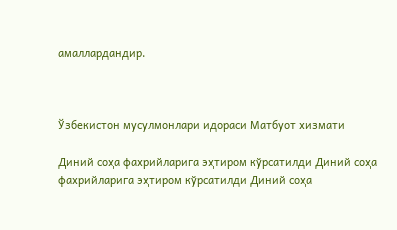амаллардандир.



Ўзбекистон мусулмонлари идораси Матбуот хизмати

Диний соҳа фахрийларига эҳтиром кўрсатилди Диний соҳа фахрийларига эҳтиром кўрсатилди Диний соҳа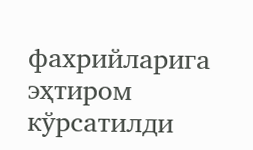фахрийларига эҳтиром кўрсатилди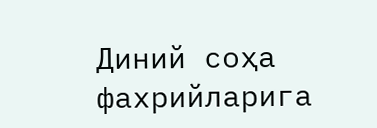Диний соҳа фахрийларига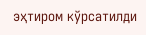эҳтиром кўрсатилди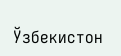Ўзбекистон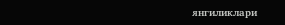янгиликлари